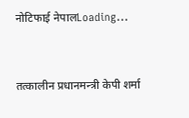नोटिफाई नेपालLoading...



तत्कालीन प्रधानमन्त्री केपी शर्मा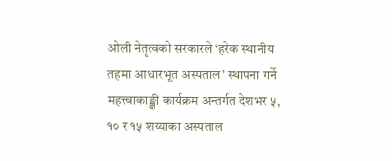ओली नेतृत्वको सरकारले ‘हरेक स्थानीय तहमा आधारभूत अस्पताल’ स्थापना गर्ने महत्त्वाकाङ्क्षी कार्यक्रम अन्तर्गत देशभर ५, १० र १५ शय्याका अस्पताल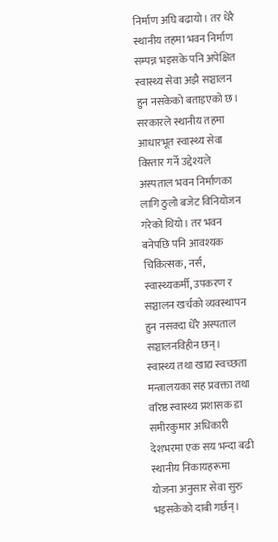निर्माण अघि बढायो। तर धेरै स्थानीय तहमा भवन निर्माण सम्पन्न भइसके पनि अपेक्षित स्वास्थ्य सेवा अझै सञ्चालन हुन नसकेको बताइएको छ।
सरकारले स्थानीय तहमा आधारभूत स्वास्थ्य सेवा विस्तार गर्ने उद्देश्यले अस्पताल भवन निर्माणका लागि ठुलो बजेट विनियोजन गरेको थियो। तर भवन बनेपछि पनि आवश्यक चिकित्सक, नर्स, स्वास्थ्यकर्मी, उपकरण र सञ्चालन खर्चको व्यवस्थापन हुन नसक्दा धेरै अस्पताल सञ्चालनविहीन छन्।
स्वास्थ्य तथा खाद्य स्वच्छता मन्त्रालयका सह प्रवक्ता तथा वरिष्ठ स्वास्थ्य प्रशासक डा समीरकुमार अधिकारी देशभरमा एक सय भन्दा बढी स्थानीय निकायहरूमा योजना अनुसार सेवा सुरु भइसकेको दाबी गर्छन्।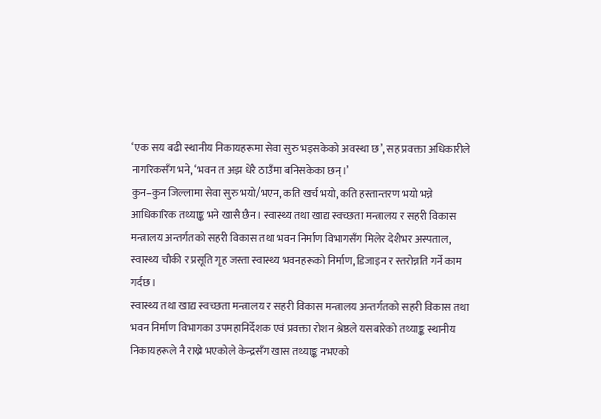‘एक सय बढी स्थानीय निकायहरूमा सेवा सुरु भइसकेको अवस्था छ’, सह प्रवक्ता अधिकारीले नागरिकसँग भने, ‘भवन त अझ धेरै ठाउँमा बनिसकेका छन्।’
कुन–कुन जिल्लामा सेवा सुरु भयो/भएन, कति खर्च भयो, कति हस्तान्तरण भयो भन्ने आधिकारिक तथ्याङ्क भने खासै छैन। स्वास्थ्य तथा खाद्य स्वच्छता मन्त्रालय र सहरी विकास मन्त्रालय अन्तर्गतको सहरी विकास तथा भवन निर्माण विभागसँग मिलेर देशैभर अस्पताल, स्वास्थ्य चौकी र प्रसूति गृह जस्ता स्वास्थ्य भवनहरूको निर्माण, डिजाइन र स्तरोन्नति गर्ने काम गर्दछ।
स्वास्थ्य तथा खाद्य स्वच्छता मन्त्रालय र सहरी विकास मन्त्रालय अन्तर्गतको सहरी विकास तथा भवन निर्माण विभागका उपमहानिर्देशक एवं प्रवक्ता रोशन श्रेष्ठले यसबारेको तथ्याङ्क स्थानीय निकायहरूले नै राख्ने भएकोले केन्द्रसँग खास तथ्याङ्क नभएको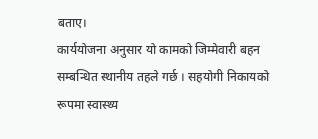बताए।
कार्ययोजना अनुसार यो कामको जिम्मेवारी बहन सम्बन्धित स्थानीय तहले गर्छ । सहयोगी निकायको रूपमा स्वास्थ्य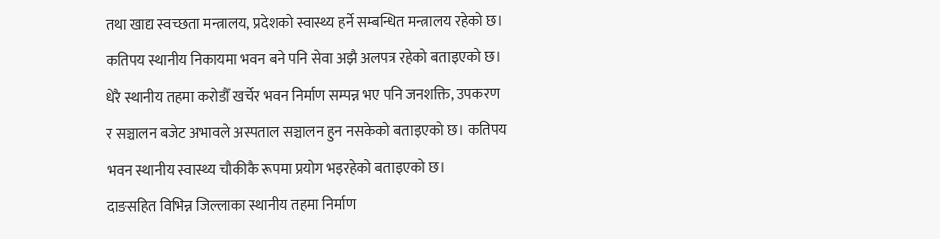तथा खाद्य स्वच्छता मन्त्रालय, प्रदेशको स्वास्थ्य हर्ने सम्बन्धित मन्त्रालय रहेको छ।
कतिपय स्थानीय निकायमा भवन बने पनि सेवा अझै अलपत्र रहेको बताइएको छ। धेरै स्थानीय तहमा करोडौँ खर्चेर भवन निर्माण सम्पन्न भए पनि जनशक्ति, उपकरण र सञ्चालन बजेट अभावले अस्पताल सञ्चालन हुन नसकेको बताइएको छ। कतिपय भवन स्थानीय स्वास्थ्य चौकीकै रूपमा प्रयोग भइरहेको बताइएको छ।
दाङसहित विभिन्न जिल्लाका स्थानीय तहमा निर्माण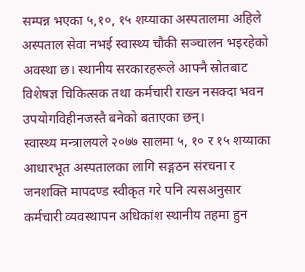सम्पन्न भएका ५,१०, १५ शय्याका अस्पतालमा अहिले अस्पताल सेवा नभई स्वास्थ्य चौकी सञ्चालन भइरहेको अवस्था छ। स्थानीय सरकारहरूले आफ्नै स्रोतबाट विशेषज्ञ चिकित्सक तथा कर्मचारी राख्न नसक्दा भवन उपयोगविहीनजस्तै बनेको बताएका छन्।
स्वास्थ्य मन्त्रालयले २०७७ सालमा ५, १० र १५ शय्याका आधारभूत अस्पतालका लागि सङ्गठन संरचना र जनशक्ति मापदण्ड स्वीकृत गरे पनि त्यसअनुसार कर्मचारी व्यवस्थापन अधिकांश स्थानीय तहमा हुन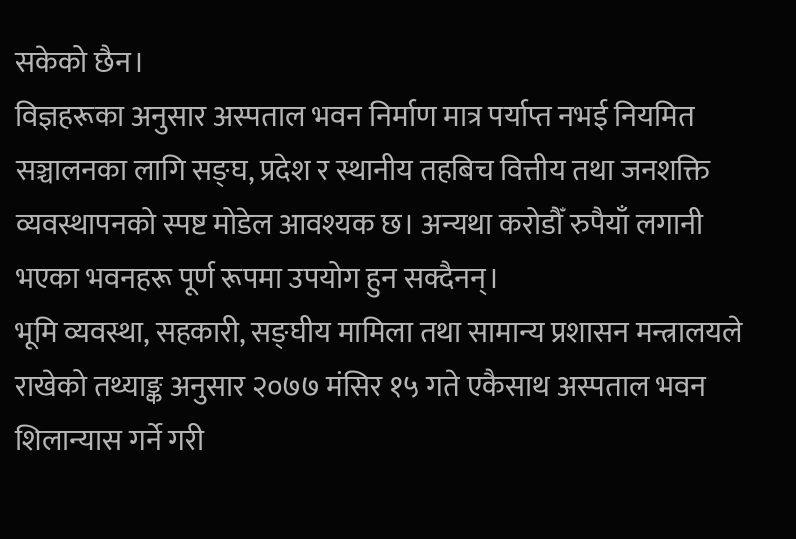सकेको छैन।
विज्ञहरूका अनुसार अस्पताल भवन निर्माण मात्र पर्याप्त नभई नियमित सञ्चालनका लागि सङ्घ, प्रदेश र स्थानीय तहबिच वित्तीय तथा जनशक्ति व्यवस्थापनको स्पष्ट मोडेल आवश्यक छ। अन्यथा करोडौँ रुपैयाँ लगानी भएका भवनहरू पूर्ण रूपमा उपयोग हुन सक्दैनन्।
भूमि व्यवस्था, सहकारी, सङ्घीय मामिला तथा सामान्य प्रशासन मन्त्रालयले राखेको तथ्याङ्क अनुसार २०७७ मंसिर १५ गते एकैसाथ अस्पताल भवन शिलान्यास गर्ने गरी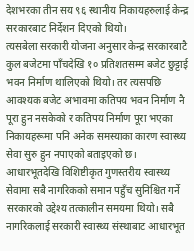देशभरका तीन सय ९६ स्थानीय निकायहरुलाई केन्द्र सरकारबाट निर्देशन दिएको थियो।
त्यसबेला सरकारी योजना अनुसार केन्द्र सरकारबाटै कुल बजेटमा पाँचदेखि १० प्रतिशतसम्म बजेट छुट्टाई भवन निर्माण थालिएको थियो। तर त्यसपछि आवश्यक बजेट अभावमा कतिपय भवन निर्माण नै पूरा हुन नसकेको र कतिपय निर्माण पूरा भएका निकायहरूमा पनि अनेक समस्याका कारण स्वास्थ्य सेवा सुरु हुन नपाएको बताइएको छ।
आधारभूतदेखि विशिष्टीकृत गुणस्तरीय स्वास्थ्य सेवामा सबै नागरिकको समान पहुँच सुनिश्चित गर्ने सरकारको उद्देश्य तत्कालीन समयमा थियो। सबै नागरिकलाई सरकारी स्वास्थ्य संस्थाबाट आधारभूत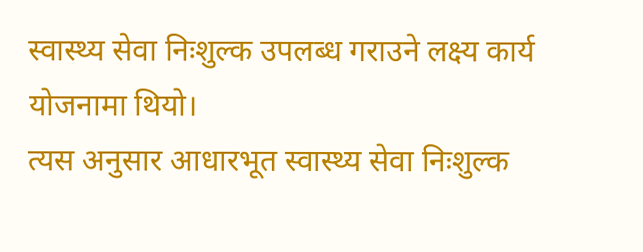स्वास्थ्य सेवा निःशुल्क उपलब्ध गराउने लक्ष्य कार्य योजनामा थियो।
त्यस अनुसार आधारभूत स्वास्थ्य सेवा निःशुल्क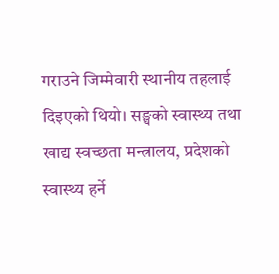गराउने जिम्मेवारी स्थानीय तहलाई दिइएको थियो। सङ्घको स्वास्थ्य तथा खाद्य स्वच्छता मन्त्रालय, प्रदेशको स्वास्थ्य हर्ने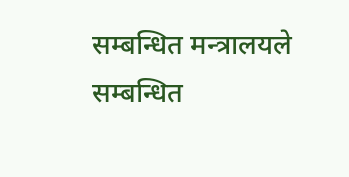सम्बन्धित मन्त्रालयले सम्बन्धित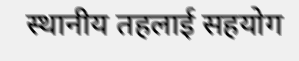स्थानीय तहलाई सहयोग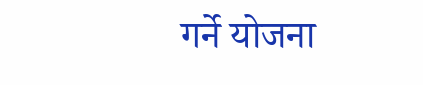गर्ने योजना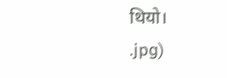थियो।
.jpg)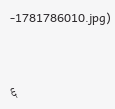-1781786010.jpg)



६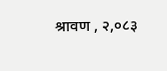श्रावण , २,०८३